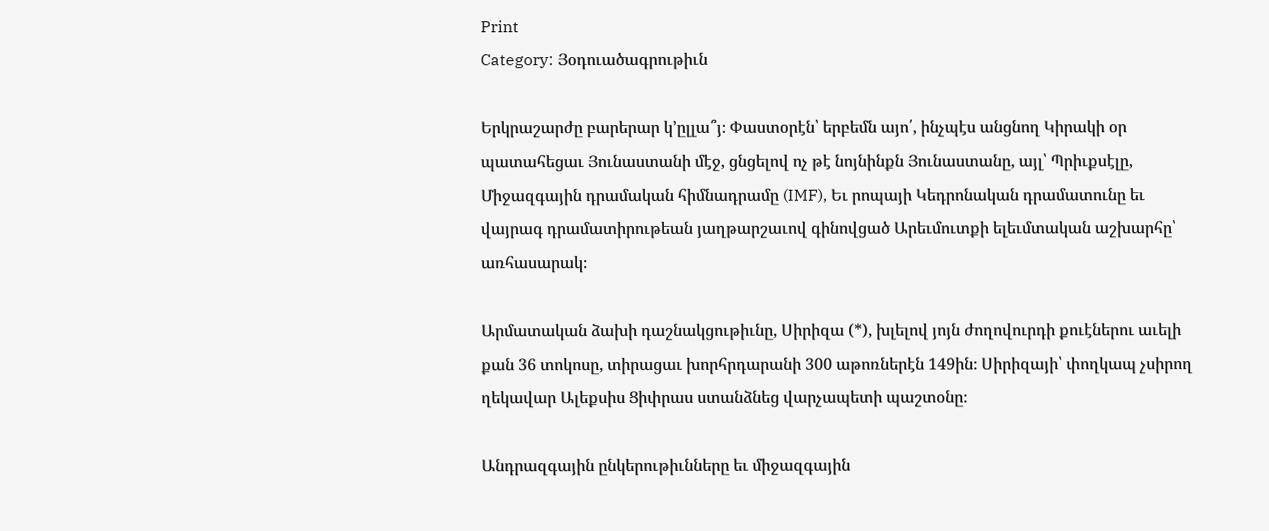Print
Category: Յօդուածագրութիւն

Երկրաշարժը բարերար կ’ըլլա՞յ։ Փաստօրէն՝ երբեմն այո՛, ինչպէս անցնող Կիրակի օր պատահեցաւ Յունաստանի մէջ, ցնցելով ոչ թէ նոյնինքն Յունաստանը, այլ՝ Պրիւքսէլը, Միջազգային դրամական հիմնադրամը (IMF), Եւ րոպայի Կեդրոնական դրամատունը եւ վայրագ դրամատիրութեան յաղթարշաւով գինովցած Արեւմուտքի ելեւմտական աշխարհը՝ առհասարակ։

Արմատական ձախի դաշնակցութիւնը, Սիրիզա (*), խլելով յոյն ժողովուրդի քուէներու աւելի քան 36 տոկոսը, տիրացաւ խորհրդարանի 300 աթոռներէն 149ին։ Սիրիզայի՝ փողկապ չսիրող ղեկավար Ալեքսիս Ցիփրաս ստանձնեց վարչապետի պաշտօնը։

Անդրազգային ընկերութիւնները եւ միջազգային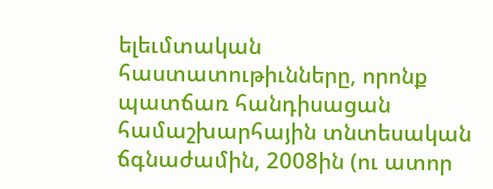ելեւմտական հաստատութիւնները, որոնք պատճառ հանդիսացան համաշխարհային տնտեսական ճգնաժամին, 2008ին (ու ատոր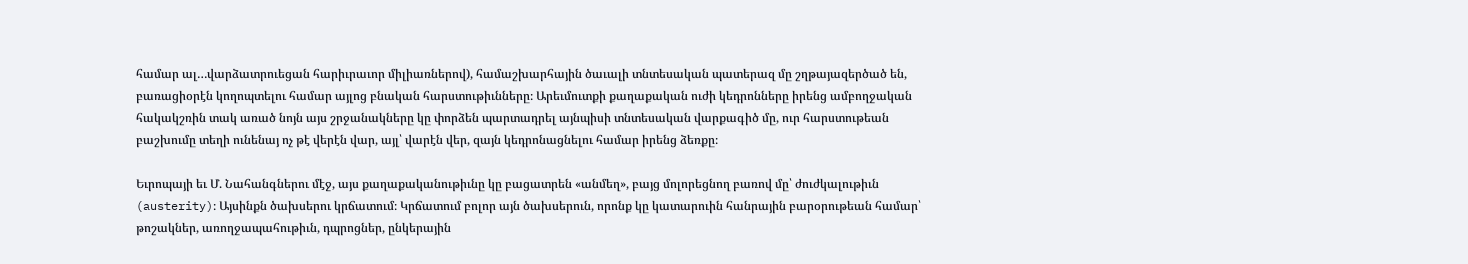համար ալ…վարձատրուեցան հարիւրաւոր միլիառներով), համաշխարհային ծաւալի տնտեսական պատերազ մը շղթայազերծած են, բառացիօրէն կողոպտելու համար այլոց բնական հարստութիւնները։ Արեւմուտքի քաղաքական ուժի կեդրոնները իրենց ամբողջական հակակշռին տակ առած նոյն այս շրջանակները կը փորձեն պարտադրել այնպիսի տնտեսական վարքագիծ մը, ուր հարստութեան բաշխումը տեղի ունենայ ոչ թէ վերէն վար, այլ՝ վարէն վեր, զայն կեդրոնացնելու համար իրենց ձեռքը։

Եւրոպայի եւ Մ. Նահանգներու մէջ, այս քաղաքականութիւնը կը բացատրեն «անմեղ», բայց մոլորեցնող բառով մը՝ ժուժկալութիւն (austerity)։ Այսինքն ծախսերու կրճատում։ Կրճատում բոլոր այն ծախսերուն, որոնք կը կատարուին հանրային բարօրութեան համար՝ թոշակներ, առողջապահութիւն, դպրոցներ, ընկերային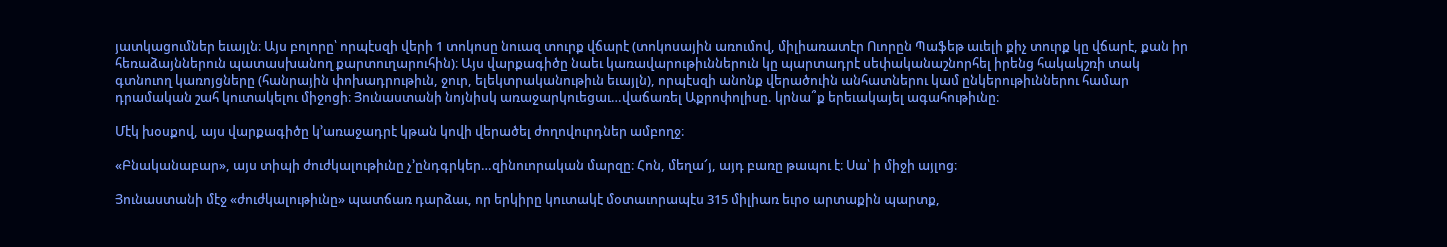յատկացումներ եւայլն։ Այս բոլորը՝ որպէսզի վերի 1 տոկոսը նուազ տուրք վճարէ (տոկոսային առումով, միլիառատէր Ուորըն Պաֆեթ աւելի քիչ տուրք կը վճարէ, քան իր հեռաձայններուն պատասխանող քարտուղարուհին)։ Այս վարքագիծը նաեւ կառավարութիւններուն կը պարտադրէ սեփականաշնորհել իրենց հակակշռի տակ գտնուող կառոյցները (հանրային փոխադրութիւն, ջուր, ելեկտրականութիւն եւայլն), որպէսզի անոնք վերածուին անհատներու կամ ընկերութիւններու համար դրամական շահ կուտակելու միջոցի։ Յունաստանի նոյնիսկ առաջարկուեցաւ…վաճառել Աքրոփոլիսը. կրնա՞ք երեւակայել ագահութիւնը։

Մէկ խօսքով, այս վարքագիծը կ’առաջադրէ կթան կովի վերածել ժողովուրդներ ամբողջ։

«Բնականաբար», այս տիպի ժուժկալութիւնը չ’ընդգրկեր…զինուորական մարզը։ Հոն, մեղա՜յ, այդ բառը թապու է։ Սա՝ ի միջի այլոց։

Յունաստանի մէջ «ժուժկալութիւնը» պատճառ դարձաւ, որ երկիրը կուտակէ մօտաւորապէս 315 միլիառ եւրօ արտաքին պարտք,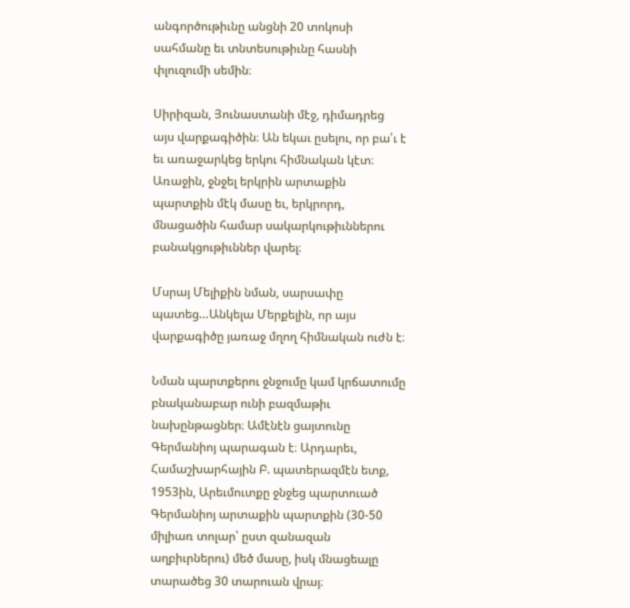անգործութիւնը անցնի 20 տոկոսի սահմանը եւ տնտեսութիւնը հասնի փլուզումի սեմին։

Սիրիզան, Յունաստանի մէջ, դիմադրեց այս վարքագիծին։ Ան եկաւ ըսելու, որ բա՛ւ է եւ առաջարկեց երկու հիմնական կէտ։ Առաջին, ջնջել երկրին արտաքին պարտքին մէկ մասը եւ, երկրորդ, մնացածին համար սակարկութիւններու բանակցութիւններ վարել։

Մսրայ Մելիքին նման, սարսափը պատեց…Անկելա Մերքելին, որ այս վարքագիծը յառաջ մղող հիմնական ուժն է։

Նման պարտքերու ջնջումը կամ կրճատումը բնականաբար ունի բազմաթիւ նախընթացներ։ Ամէնէն ցայտունը Գերմանիոյ պարագան է։ Արդարեւ, Համաշխարհային Բ. պատերազմէն ետք, 1953ին, Արեւմուտքը ջնջեց պարտուած Գերմանիոյ արտաքին պարտքին (30-50 միլիառ տոլար՝ ըստ զանազան աղբիւրներու) մեծ մասը, իսկ մնացեալը տարածեց 30 տարուան վրայ։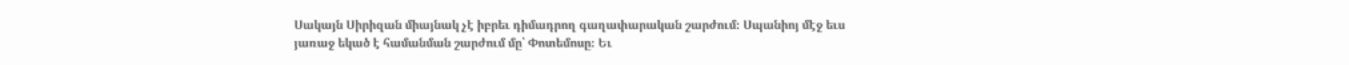Սակայն Սիրիզան միայնակ չէ իբրեւ դիմադրող գաղափարական շարժում։ Սպանիոյ մէջ եւս յառաջ եկած է համանման շարժում մը՝ Փոտեմոսը։ Եւ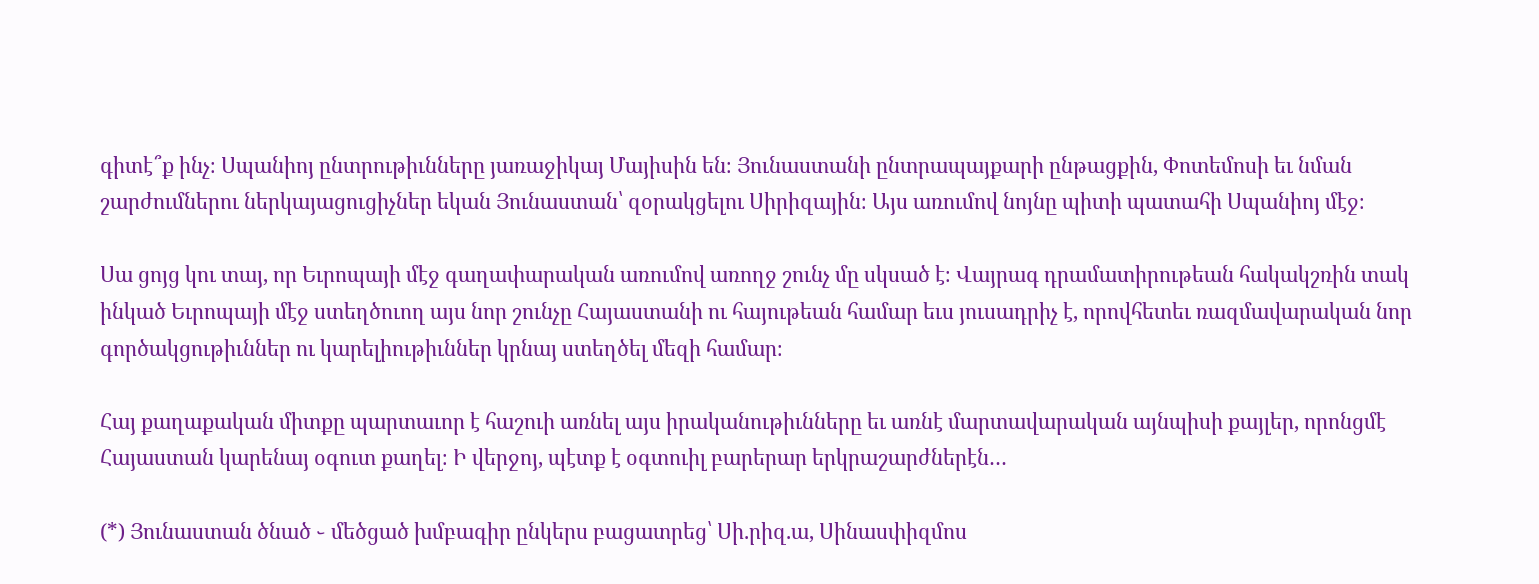գիտէ՞ք ինչ։ Սպանիոյ ընտրութիւնները յառաջիկայ Մայիսին են։ Յունաստանի ընտրապայքարի ընթացքին, Փոտեմոսի եւ նման շարժումներու ներկայացուցիչներ եկան Յունաստան՝ զօրակցելու Սիրիզային։ Այս առումով նոյնը պիտի պատահի Սպանիոյ մէջ։

Սա ցոյց կու տայ, որ Եւրոպայի մէջ գաղափարական առումով առողջ շունչ մը սկսած է։ Վայրագ դրամատիրութեան հակակշռին տակ ինկած Եւրոպայի մէջ ստեղծուող այս նոր շունչը Հայաստանի ու հայութեան համար եւս յուսադրիչ է, որովհետեւ ռազմավարական նոր գործակցութիւններ ու կարելիութիւններ կրնայ ստեղծել մեզի համար։

Հայ քաղաքական միտքը պարտաւոր է հաշուի առնել այս իրականութիւնները եւ առնէ մարտավարական այնպիսի քայլեր, որոնցմէ Հայաստան կարենայ օգուտ քաղել։ Ի վերջոյ, պէտք է օգտուիլ բարերար երկրաշարժներէն…

(*) Յունաստան ծնած ֊ մեծցած խմբագիր ընկերս բացատրեց՝ Սի.րիզ.ա, Սինասփիզմոս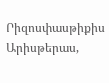Րիզոսփասթիքիս Արիսթերաս,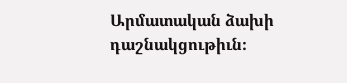Արմատական ձախի դաշնակցութիւն։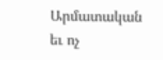Արմատական եւ ոչ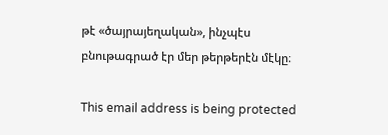թէ «ծայրայեղական», ինչպէս բնութագրած էր մեր թերթերէն մէկը։

This email address is being protected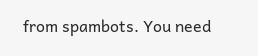from spambots. You need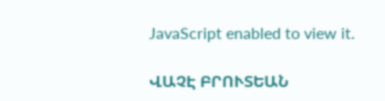JavaScript enabled to view it.

ՎԱՉԷ ԲՐՈՒՏԵԱՆ